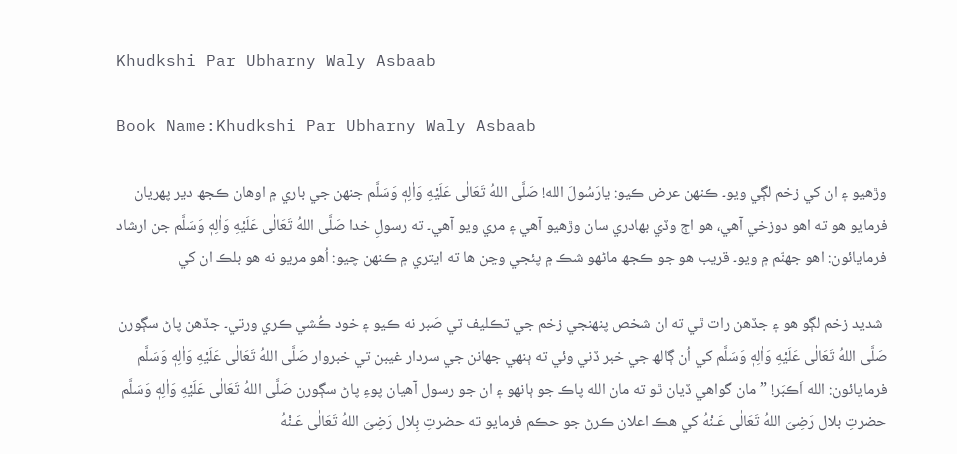Khudkshi Par Ubharny Waly Asbaab

Book Name:Khudkshi Par Ubharny Waly Asbaab

وڙهيو ۽ ان کي زخم لڳي ويو۔ ڪنهن عرض ڪيو: يارَسُولَ الله! صَلَّى اللهُ تَعَالٰى عَلَيْهِ وَاٰلِهٖ وَسَلَّم جنهن جي باري ۾ اوهان ڪجھ دير پهريان فرمايو هو ته اهو دوزخي آهي، هو اڄ وڏي بهادري سان وڙهيو آهي ۽ مري ويو آهي۔ ته رسولِ خدا صَلَّى اللهُ تَعَالٰى عَلَيْهِ وَاٰلِهٖ وَسَلَّم جن ارشاد فرمايائون: اهو جهنّم ۾ ويو۔ قريب هو جو ڪجھ ماڻهو شڪ ۾ پئجي وڃن ها ته ايتري ۾ ڪنهن چيو: اُهو مريو نه هو بلڪ ان کي

 شديد زخم لڳو هو ۽ جڏهن رات ٿي ته ان شخص پنهنجي زخم جي تڪليف تي صَبر نه ڪيو ۽ خود ڪُشي ڪري ورتي۔ جڏهن پاڻ سڳورن صَلَّى اللهُ تَعَالٰى عَلَيْهِ وَاٰلِهٖ وَسَلَّم کي اُن ڳالھ جي خبر ڏني وئي ته ٻنهي جهانن جي سردار غيبن تي خبروار صَلَّى اللهُ تَعَالٰى عَلَيْهِ وَاٰلِهٖ وَسَلَّم فرمايائون: الله اَڪبَر! ”مان گواهي ڏيان ٿو ته مان الله پاڪ جو ٻانهو ۽ ان جو رسول آهيان پوءِ پاڻ سڳورن صَلَّى اللهُ تَعَالٰى عَلَيْهِ وَاٰلِهٖ وَسَلَّم حضرتِ بلال رَضِىَ اللهُ تَعَالٰی عَـنْهُ کي هڪ اعلان ڪرڻ جو حڪم فرمايو ته حضرتِ بِلال رَضِىَ اللهُ تَعَالٰی عَـنْهُ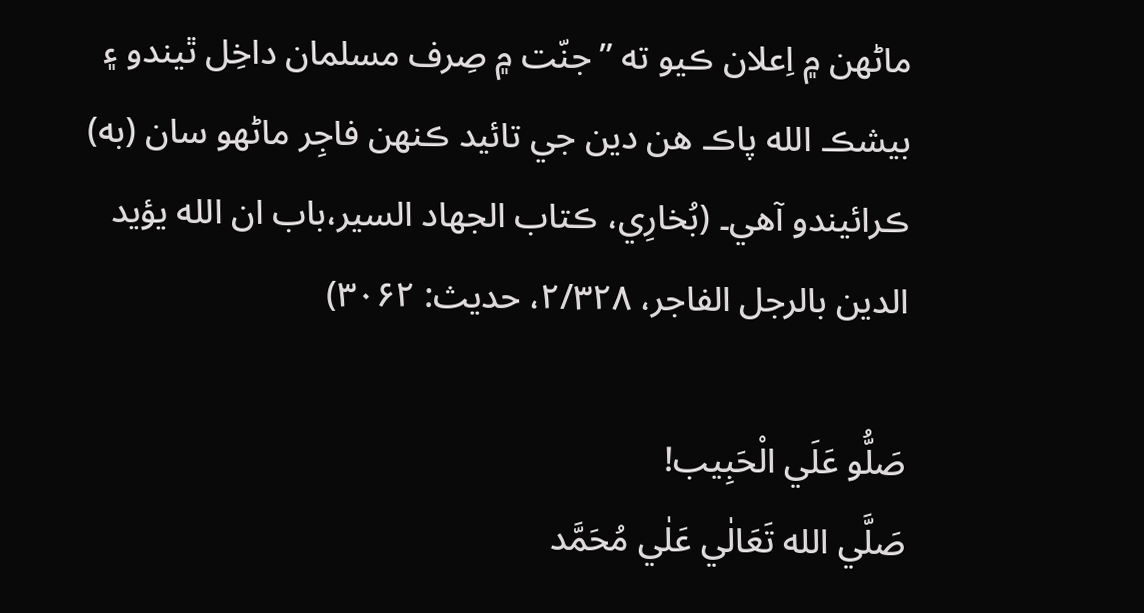ماڻهن ۾ اِعلان ڪيو ته ”جنّت ۾ صِرف مسلمان داخِل ٿيندو ۽ بيشڪ الله پاڪ هن دين جي تائيد ڪنهن فاجِر ماڻهو سان (به) ڪرائيندو آهي۔ (بُخارِي، ڪتاب الجهاد السير،باب ان الله يؤيد الدين بالرجل الفاجر، ۲/۳۲۸، حديث: ۳۰۶۲)

صَلُّو عَلَي الْحَبِيب!                                                                                     صَلَّي الله تَعَالٰي عَلٰي مُحَمَّد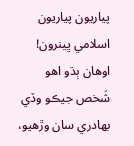پياريون پياريون اسلامي ڀينرون! اوهان ٻڌو اهو شَخص جيڪو وڏي بهادري سان وڙهيو،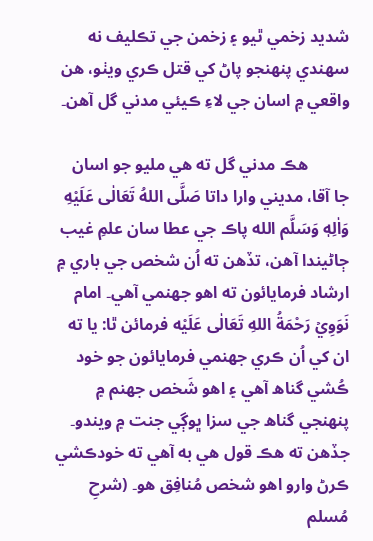شديد زخمي ٿيو ۽ زخمن جي تڪليف نه سهندي پنهنجو پاڻ کي قتل ڪري ويٺو، هن واقعي ۾ اسان جي لاءِ ڪيئي مدني گل آهن۔

          هڪ مدني گل ته هي مليو جو اسان جا آقا، مديني وارا داتا صَلَّى اللهُ تَعَالٰى عَلَيْهِ وَاٰلِهٖ وَسَلَّم الله پاڪ جي عطا سان علمِ غيب ڄاڻيندا آهن، تڏهن ته اُن شخص جي باري ۾ ارشاد فرمايائون ته اهو جهنمي آهي۔ امام نَوَوِيۡ رَحْمَةُ اللهِ تَعَالٰی عَلَيْه فرمائن ٿا: يا ته ان کي اُن ڪري جهنمي فرمايائون جو خود ڪُشي گناھ آهي ۽ اهو شَخص جهنم ۾ پنهنجي گناھ جي سزا ڀوڳي جنت ۾ ويندو۔ جڏهن ته هڪ قول هي به آهي ته خودڪشي ڪرڻ وارو اهو شخص مُنافِق هو۔ (شرحِ مُسلم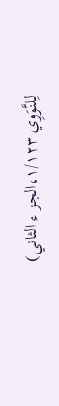لِلنَّوَوِي ۱/۱۲۳،الجز ء الثاني)